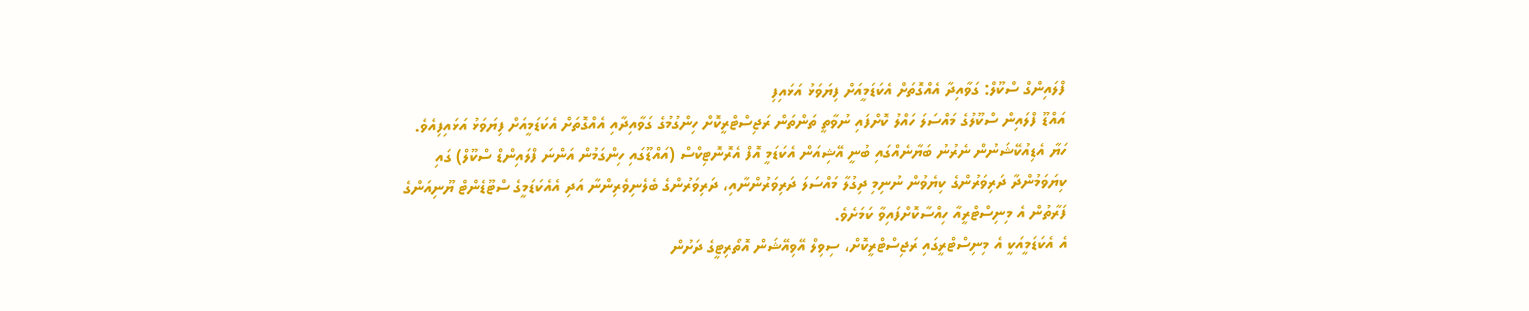ފްލައިންގް ސްކޫލް: ގަވާއިދާ އެއްގޮތަށް އެކަޑަމީއަށް ފިޔަވަޅު އަޅައިފި
އައްޑޫ ފްލައިން ސްކޫލުގެ މައްސަލަ ހައްލު ކޮށްފައި ނުވާތީ ތަންތަން ރަޖިސްޓްރީކޮށް ހިންގުމުގެ ގަވާއިދާއި އެއްގޮތަށް އެކަޑަމީއަށް ފިޔަވަޅު އަޅައިފިއެވެ.
ހަޔާ އެޑިއުކޭޝަނުން ނެރުނު ބަޔާނެއްގައި ބުނީ އޭޝިއަން އެކަޑަމީ އޮފް އެރޮނޮޓިކްސް (އައްޑޫގައި ހިންގަމުން އަންނަ ފްލައިންޑް ސްކޫލް) ގައި ކިޔަވަމުންދާ ދަރިވަރުންގެ ކިޔެވުން ނުނިމި ދިގުލާ މައްސަލަ ދަރިވަރުންނާއި، ދަރިވަރުންގެ ބެލެނިވެރިންނާ އަދި އެއެކަޑަމީގެ ސްޓޫޑެންޓް ޔޫނިއަންގެ ފަރާތުން އެ މިނިސްޓްރީއާ ހިއްސާކޮށްފައިވާ ކަމަށެވެ.
އެ އެކަޑަމީއަކީ އެ މިނިސްޓްރީގައި ރަޖިސްޓްރީކޮށް، ސިވިލް އޭވިއޭޝަން އޮތޯރިޓީގެ ދަށުން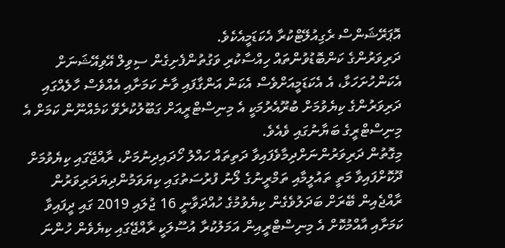އޮޕަރޭޝަންސް ރެގިއުލޭޓްކުރާ އެކަޑަމީއެކެވެ.
ދަރިވަރުންގެ ކަންބޮޑުވުންތައް ހިއްސާކުރި ވަގުތުންފެށިގެން ސިވިލް އޭވިއޭޝަނަށް އެކަންހުށަހަޅާ، އެ އެކަޑަމީއަށްވެސް އެކަން އަންގާފައި ވާނެ ކަމަށާއި އެއްވެސް ހާލެއްގައި ދަރިވަރުންގެ ކިޔެވުމަށް ބުރޫއެރުމަކީ އެ މިނިސްޓްރީއަށް ގަބޫލުކުރެވޭ ކަމެއްނޫން ކަމަށް އެ މިނިސްޓްރީގެ ބަޔާނުގައި ވެއެވެ.
މިގޮތުން ދަރިވަރުންނަށްދިމާވެފައިވާ ދަތިތައް ހައްލު ހޯދައިދިނުމަށް، ރާއްޖޭގައި ކިޔެވުމަށް ދޫކޮށްފައިވާ މަތީ ތައުލީމާއި ތަމްރީނުގެ ލޯނު ފުރުސަތުގައި ކިޔަވަމުންދިޔަދަރިވަރުން ރާއްޖެއިން ބޭރަށް ބަދަލުވެގެން ކިޔެވުމުގެ ހުއްދަވާނީ 16 ޖުލައި 2019 ގައި ދީފައިވާ ކަމަށާއި އާއްމުކޮށް އެ މިނިސްޓްރީއިން އަމަލުކުރާ އުސޫލަކީ ރާއްޖޭގައި ކިޔެވެން ހުންނަ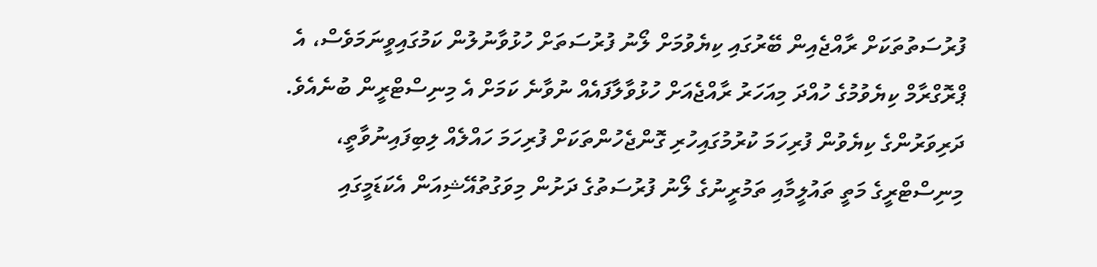ފުރުސަތުތަކަށް ރާއްޖެއިން ބޭރުގައި ކިޔެވުމަށް ލޯނު ފުރުސަތަށް ހުޅުވާނުލުން ކަމުގައިވީނަމަވެސް، އެ ޕްރޮގްރާމް ކިޔެވުމުގެ ހުއްދަ މިއަހަރު ރާއްޖެއަށް ހުޅުވާލާފައެއް ނުވާނެ ކަމަށް އެ މިނިސްޓްރީން ބުނެއެވެ.
ދަރިވަރުންގެ ކިޔެވުން ފުރިހަމަ ކުރުމުގައިހުރި ގޮންޖެހުންތަކަށް ފުރިހަމަ ހައްލެއް ލިބިފައިނުވާތީ، މިނިސްޓްރީގެ މަތީ ތައުލީމާއި ތަމުރީނުގެ ލޯނު ފުރުސަތުގެ ދަށުން މިވަގުތުއޭޝިއަން އެކަޑަމީގައި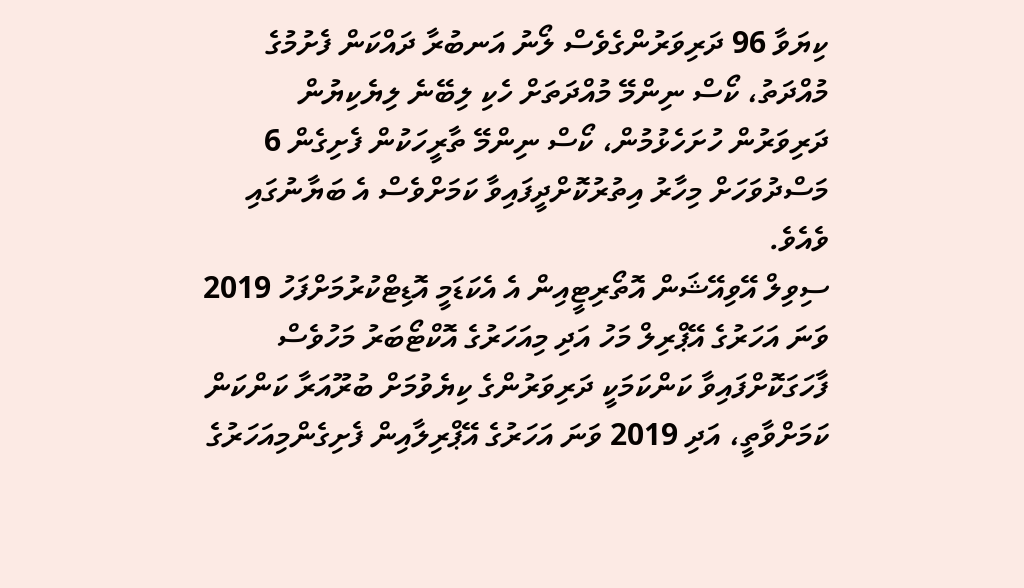ކިޔަވާ 96 ދަރިވަރުންގެވެސް ލޯނު އަނބުރާ ދައްކަން ފެށުމުގެ މުއްދަތު، ކޯސް ނިންމޭ މުއްދަތަށް ހެކި ލިބޭނެ ލިޔެކިޔުން ދަރިވަރުން ހުށަހެޅުމުން، ކޯސް ނިންމޭ ތާރީހަކުން ފެށިގެން 6 މަސްދުވަހަށް މިހާރު އިތުރުކޮށްދީފައިވާ ކަމަށްވެސް އެ ބަޔާނުގައި ވެއެވެ.
ސިވިލް އޭވިއޭޝަން އޮތޯރިޓީއިން އެ އެކަޑަމީ އޮޑިޓްކުރުމަށްފަހު 2019 ވަނަ އަހަރުގެ އޭޕްރިލް މަހު އަދި މިއަހަރުގެ އޮކްޓޯބަރު މަހުވެސް ފާހަގަކޮށްފައިވާ ކަންކަމަކީ ދަރިވަރުންގެ ކިޔެވުމަށް ބުރޫއަރާ ކަންކަން ކަމަށްވާތީ، އަދި 2019 ވަނަ އަހަރުގެ އޭޕްރިލާއިން ފެށިގެންމިއަހަރުގެ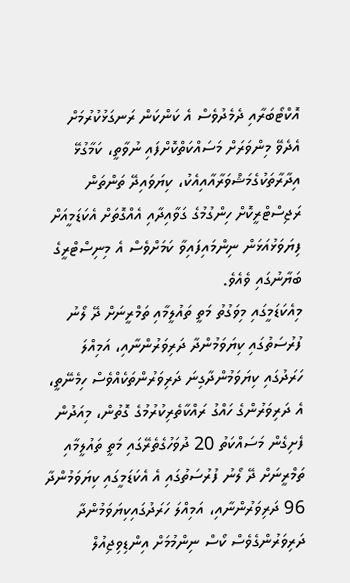އޮކްޓޯބަރާއި ދެމެދުވެސް އެ ކަންކަން ރަނގަޅުކުރުމަށް އެދެވޭ މިންވަރަށް މަސައްކަތްކޮށްފައި ނުވާތީ، ކަމާގުޅޭ އިދާރާތަކުގެމަޝްވަރާއާއިއެކު، ކިޔަވައިދޭ ތަންތަން ރަޖިސްޓްރީކޮށް ހިންގުމުގެ ގަވާއިދާއި އެއްގޮތަށް އެކަޑަމީއަށް ފިޔަވަޅުއަޅަން ނިންމައިފައިވާ ކަމަށްވެސް އެ މިނިސްޓްރީގެ ބަޔާނުގައި ވެއެވެ.
މިއެކަޑަމީގައި މިވަގުތު މަތީ ތައުލީމާއި ތަމްރީނަށް ދޭ ލޯނު ފުރުސަތުގައި ކިޔަވަމުންދާ ދަރިވަރުންނާއި، އަމިއްލަ ހަރަދުގައި ކިޔަވަމުންދާގިނަ ދަރިވަރުންތަކެއްވެސް ހިމެނޭތީ، އެ ދަރިވަރުންގެ ހައްގު ރައްކާތެރިކުރުމުގެ ގޮތުން، މިއަދުން ފެށިގެން މަސައްކަތު 20 ދުވަހުގެތެރޭގައި މަތީ ތައުލީމާއި ތަމްރީނަށް ދޭ ލޯނު ފުރުސަތުގައި އެ އެކަޑަމީގައި ކިޔަވަމުންދާ 96 ދަރިވަރުންނާއި، އަމިއްލަ ހަރަދުގައިކިޔަވަމުންދާ ދަރިވަރުންގެވެސް ކޯސް ނިންމުމަށް އިންޑިވިޖިއުލް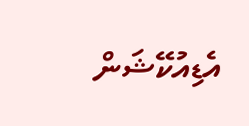އެޑިއުކޭޝަން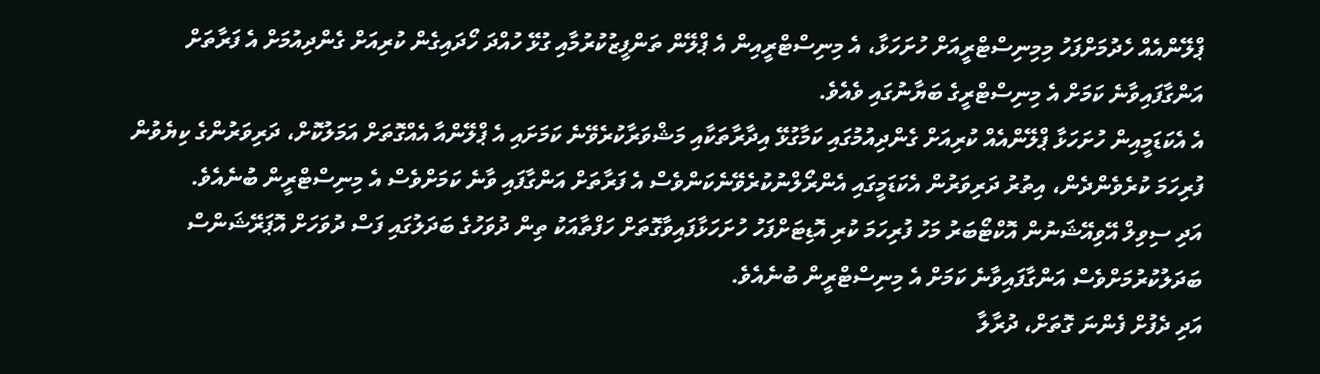ޕްލޭންއެއް ހެދުމަށްފަހު މިމިނިސްޓްރީއަށް ހުށަހަޅާ، އެ މިނިސްޓްރީއިން އެ ޕްލޭން ތަންފީޒުކުރުމާއި ގުޅޭ ހުއްދަ ހޯދައިގެން ކުރިއަށް ގެންދިއުމަށް އެ ފަރާތަށް އަންގާފައިވާނެ ކަމަށް އެ މިނިސްޓްރީގެ ބަޔާނުގައި ވެއެވެ.
އެ އެކަޑަމީއިން ހުށަހަޅާ ޕްލޭންއެއް ކުރިއަށް ގެންދިއުމުގައި ކަމާގުޅޭ އިދާރާތަކާއި މަޝްވަރާކުރެވޭނެ ކަމަށައި އެ ޕްލޭންއާ އެއްގޮތަށް އަމަލުކޮށް، ދަރިވަރުންގެ ކިޔެވުން ފުރިހަމަ ކުރެވެންދެން، އިތުރު ދަރިވަރުން އެކަޑަމީގައި އެންރޯލްނުކުރެވޭނެކަންވެސް އެ ފަރާތަށް އަންގާފައި ވާނެ ކަމަށްވެސް އެ މިނިސްޓްރީން ބުނެއެވެ.
އަދި ސިވިލް އޭވިއޭޝަނުން އޮކްޓޯބަރު މަހު ފުރިހަމަ ކުރި އޮޑިޓަށްފަހު ހުށަހަޅާފައިވާގޮތަށް ހަފްތާއަކު ތިން ދުވަހުގެ ބަދަލުގައި ފަސް ދުވަހަށް އޮޕަރޭޝަންސް ބަދަލުކުރުމަށްވެސް އަންގާފައިވާނެ ކަމަށް އެ މިނިސްޓްރީން ބުނެއެވެ.
އަދި ދެފުށް ފެންނަ ގޮތަށް، ދުރާލާ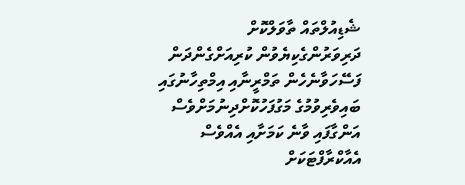ޝެޑިއުލްތައް ތާވަލްކޮށް ދަރިވަރުންގެކިޔެވުން ކުރިއަށްގެންދަން ފަސޭހަވާނެހެން ތަމްރީނާއި އިމްތިހާނުގައި ބައިވެރިވުމުގެ މަގުފަހުކޮށްދިނުމަށްވެސް އަންގާފައި ވާނެ ކަމަށާއި އެއްވެސް އެއާކްރާފްޓަކަށް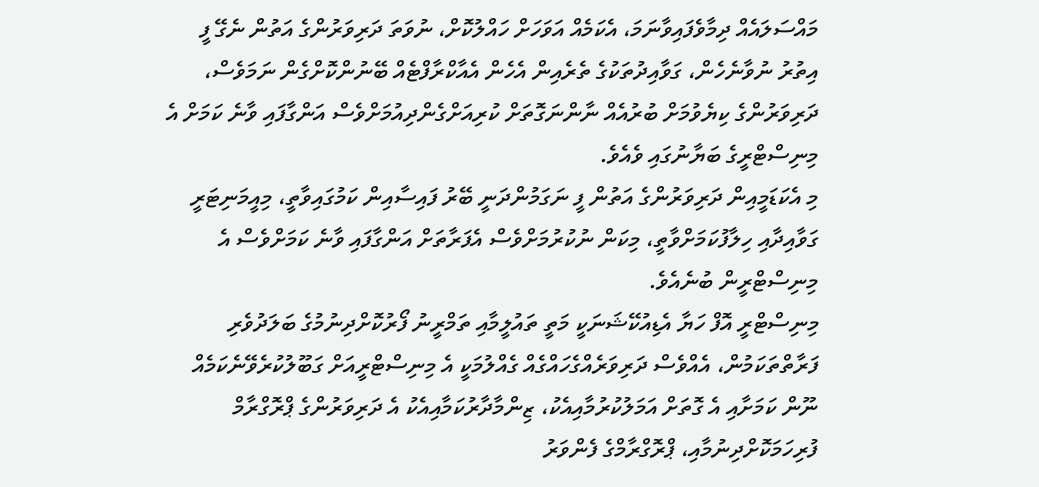މައްސަލައެއް ދިމާވެފައިވާނަމަ، އެކަމެއް އަވަހަށް ހައްލުކޮށް، ނުވަތަ ދަރިވަރުންގެ އަތުން ނެގޭ ފީ އިތުރު ނުވާނެހެން، ގަވާއިދުތަކުގެ ތެރެއިން އެހެން އެއާކްރާފްޓެއް ބޭނުންކޮށްގެން ނަމަވެސް، ދަރިވަރުންގެ ކިޔެވުމަށް ބުރުއެއް ނާންނަގޮތަށް ކުރިއަށްގެންދިއުމަށްވެސް އަންގާފައި ވާނެ ކަމަށް އެ މިނިސްޓްރީގެ ބަޔާނުގައި ވެއެވެ.
މި އެކަޑަމީއިން ދަރިވަރުންގެ އަތުން ފީ ނަގަމުންދަނީ ބޭރު ފައިސާއިން ކަމުގައިވާތީ، މިއީމަނިޓަރީ ގަވާއިދާއި ހިލާފުކަމަށްވާތީ، މިކަން ނުކުރުމަށްވެސް އެފަރާތަށް އަންގާފައި ވާނެ ކަމަށްވެސް އެ މިނިސްޓްރީން ބުނެއެވެ.
މިނިސްޓްރީ އޮފް ހަޔާ އެޑިއުކޭޝަނަކީ މަތީ ތައުލީމާއި ތަމްރީނު ފޯރުކޮށްދިނުމުގެ ބަލަދުވެރި ފަރާތްތަކަމުން، އެއްވެސް ދަރިވަރެއްގެހައްގެއް ގެއްލުމަކީ އެ މިނިސްޓްރީއަށް ގަބޫލުކުރެވޭނެކަމެއް ނޫން ކަމަށާއި އެ ގޮތަށް އަމަލުކުރުމާއިއެކު، ޒިންމާދާރުކަމާއިއެކު އެ ދަރިވަރުންގެ ޕްރޮގްރާމް ފުރިހަމަކޮށްދިނުމާއި، ޕްރޮގްރާމްގެ ފެންވަރު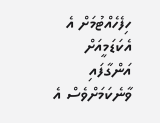ހިފެހެއްޓުމަށް އެ އެކަޑަމީއަށް އަންގާފައި ވާނެކަމަށްވެސް އެ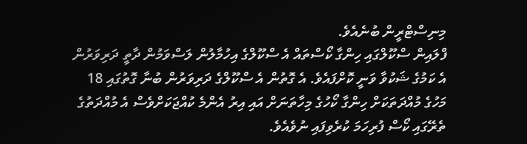މިނިސްޓްރީން ބުނެއެވެ.
ފްލައިން ސްކޫލްގައި ހިންގާ ކޯސްތައް އެ ސްކޫލްގެ އިހުމާލުން ލަސްވަމުން ދާތީ ދަރިވަރުން އެ ކަމުގެ ޝަކުވާ ވަނީ ކޮށްފައެވެ. އެ ގޮތުން އެ ސްކޫލްގެ ދަރިވަރުން ބުނާ ގޮތުގައި 18 މަހުގެ މުއްދަތަކަށް ހިންގާ ކޯހުގެ މިހާތަނަށް އައި އިރު އެންމެ ކުއްޖަކަށްވެސް އެ މުއްދަތުގެ ތެރޭގައި ކޯސް ފުރިހަމަ ކުރެވިފައި ނުވެއެވެ.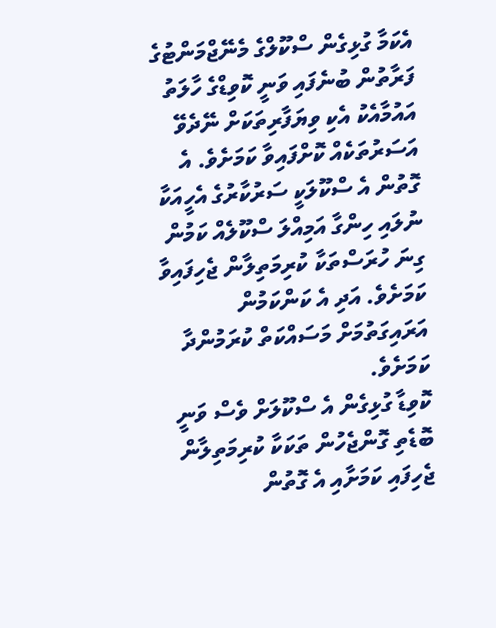އެކަމާ ގުޅިގެން ސްކޫލްގެ މެނޭޖްމަންޓުގެ ފަރާތުން ބުނެފައި ވަނީ ކޮވިޑްގެ ހާލަތު އައުމާއެކު އެކި ވިޔަފާރިތަކަށް ނޭދެވޭ އަސަރުތަކެއް ކޮށްފައިވާ ކަމަށެވެ. އެ ގޮތުން އެ ސްކޫލަކީ ސަރުކާރުގެ އެހީއަކާ ނުލައި ހިންގާ އަމިއްލަ ސްކޫލެއް ކަމުން ގިނަ ހުރަސްތަކާ ކުރިމަތިލާން ޖެހިފައިވާ ކަމަށެވެ. އަދި އެ ކަންކަމުން އަރައިގަތުމަށް މަސައްކަތް ކުރަމުންދާ ކަމަށެވެ.
ކޮވިޑާ ގުޅިގެން އެ ސްކޫލަށް ވެސް ވަނީ ބޮޑެތި ގޮންޖެހުން ތަކަކާ ކުރިމަތިލާން ޖެހިފައި ކަމަށާއި އެ ގޮތުން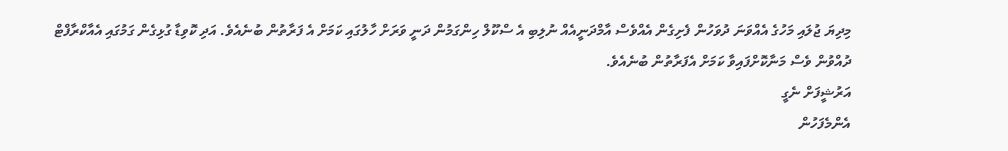މިދިޔަ ޖުލައި މަހުގެ އެއްވަނަ ދުވަހުން ފެށިގެން އެއްވެސް އާމްދަނީއެއް ނުލިބި އެ ސްކޫލް ހިންގަމުން ދަނީ ވަރަށް ހާލުގައި ކަމަށް އެ ފަރާތުން ބުނެއެވެ. އަދި ކޮވިޑާ ގުޅިގެން ގަމުގައި އެއާކްރާފްޓް ދުއްވުން ވެސް މަނާކޮށްފައިވާ ކަމަށް އެފަރާތުން ބުނެއެވެ.
އަރުޝީފަށް ނެގީ
އެންމެފަހުން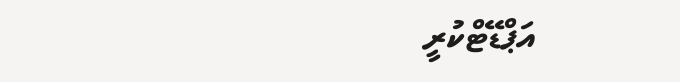އަޕްޑޭޓްކުރީ